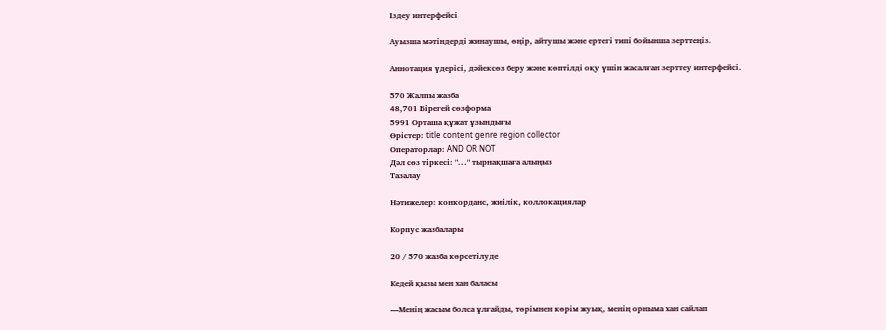Іздеу интерфейсі

Ауызша мәтіндерді жинаушы, өңір, айтушы және ертегі типі бойынша зерттеңіз.

Аннотация үдерісі, дәйексөз беру және көптілді оқу үшін жасалған зерттеу интерфейсі.

570 Жалпы жазба
48,701 Бірегей сөзформа
5991 Орташа құжат ұзындығы
Өрістер: title content genre region collector
Операторлар: AND OR NOT
Дәл сөз тіркесі: "..." тырнақшаға алыңыз
Тазалау

Нәтижелер: конкорданс, жиілік, коллокациялар

Корпус жазбалары

20 / 570 жазба көрсетілуде

Кедей қызы мен хан баласы

—Менің жасым болса ұлғайды, төрімнен көрім жуық, менің орныма хан сайлап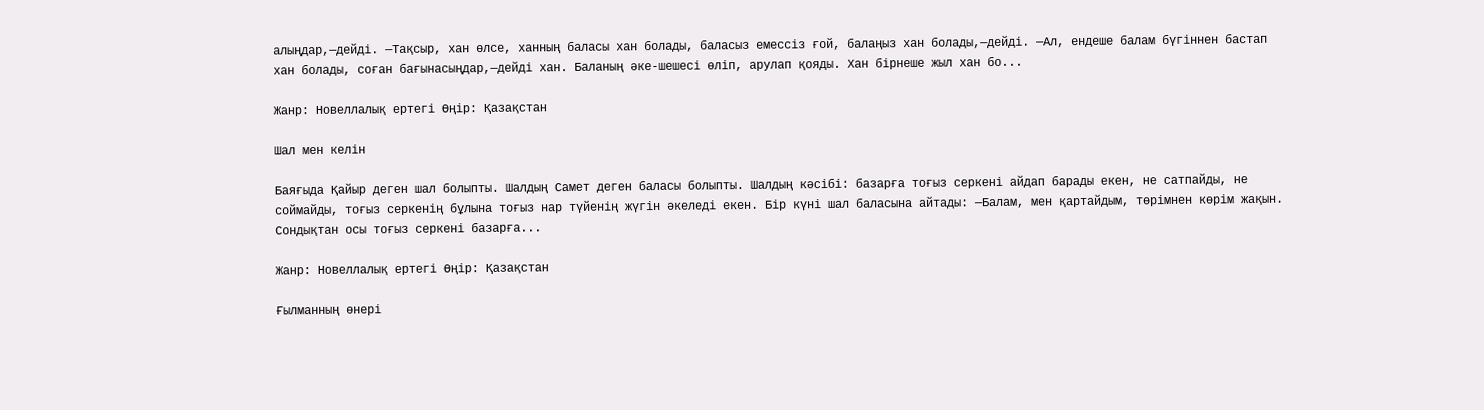алыңдар,—дейді. —Тақсыр, хан өлсе, ханның баласы хан болады, баласыз емессіз ғой, балаңыз хан болады,—дейді. —Ал, ендеше балам бүгіннен бастап хан болады, соған бағынасыңдар,—дейді хан. Баланың әке-шешесі өліп, арулап қояды. Хан бірнеше жыл хан бо...

Жанр: Новеллалық ертегі Өңір: Қазақстан

Шал мен келін

Баяғыда Қайыр деген шал болыпты. Шалдың Самет деген баласы болыпты. Шалдың кәсібі: базарға тоғыз серкені айдап барады екен, не сатпайды, не соймайды, тоғыз серкенің бұлына тоғыз нар түйенің жүгін әкеледі екен. Бір күні шал баласына айтады: —Балам, мен қартайдым, төрімнен көрім жақын. Сондықтан осы тоғыз серкені базарға...

Жанр: Новеллалық ертегі Өңір: Қазақстан

Ғылманның өнері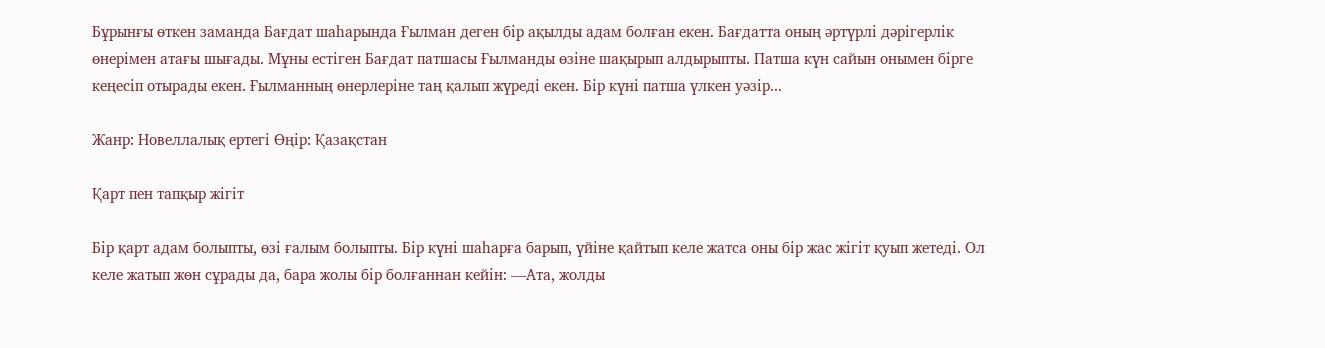Бұрынғы өткен заманда Бағдат шаһарында Ғылман деген бір ақылды адам болған екен. Бағдатта оның әртүрлі дәрігерлік өнерімен атағы шығады. Мұны естіген Бағдат патшасы Ғылманды өзіне шақырып алдырыпты. Патша күн сайын онымен бірге кеңесіп отырады екен. Ғылманның өнерлеріне таң қалып жүреді екен. Бір күні патша үлкен уәзір...

Жанр: Новеллалық ертегі Өңір: Қазақстан

Қарт пен тапқыр жігіт

Бір қарт адам болыпты, өзі ғалым болыпты. Бір күні шаһарға барып, үйіне қайтып келе жатса оны бір жас жігіт қуып жетеді. Ол келе жатып жөн сұрады да, бара жолы бір болғаннан кейін: —Ата, жолды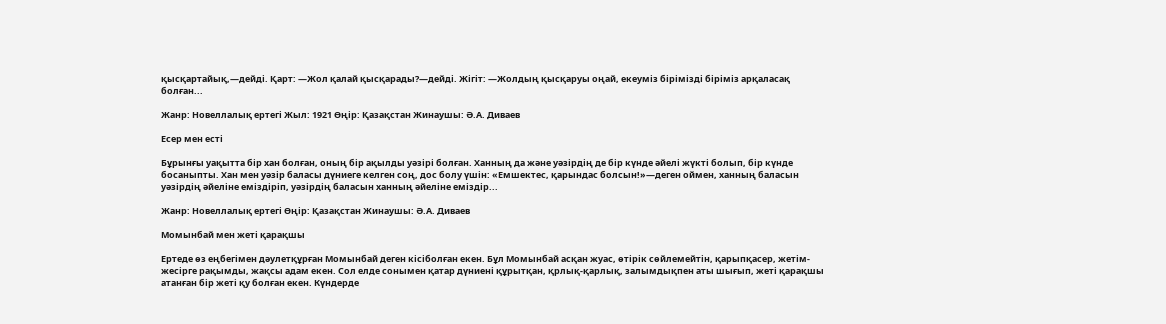қысқартайық,—дейді. Қарт: —Жол қалай қысқарады?—дейді. Жігіт: —Жолдың қысқаруы оңай, екеуміз бірімізді біріміз арқаласақ болған...

Жанр: Новеллалық ертегі Жыл: 1921 Өңір: Қазақстан Жинаушы: Ә.А. Диваев

Есер мен есті

Бұрынғы уақытта бір хан болған, оның бір ақылды уәзірі болған. Ханның да және уәзірдің де бір күнде әйелі жүкті болып, бір күнде босаныпты. Хан мен уәзір баласы дүниеге келген соң, дос болу үшін: «Емшектес, қарындас болсын!»—деген оймен, ханның баласын уәзірдің әйеліне еміздіріп, уәзірдің баласын ханның әйеліне еміздір...

Жанр: Новеллалық ертегі Өңір: Қазақстан Жинаушы: Ә.А. Диваев

Момынбай мен жеті қарақшы

Ертеде өз еңбегімен дәулетқұрған Момынбай деген кісіболған екен. Бұл Момынбай асқан жуас, өтірік сөйлемейтін, қарыпқасер, жетім-жесірге рақымды, жақсы адам екен. Сол елде сонымен қатар дүниені құрытқан, қрлық-қарлық, залымдықпен аты шығып, жеті қарақшы атанған бір жеті қу болған екен. Күндерде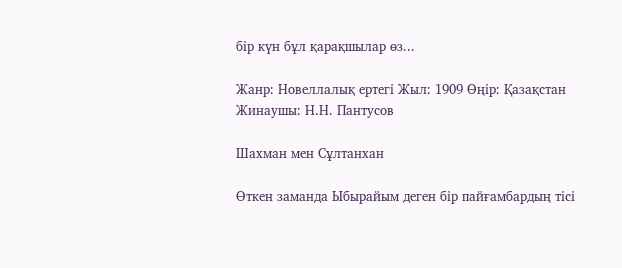бір күн бұл қарақшылар өз...

Жанр: Новеллалық ертегі Жыл: 1909 Өңір: Қазақстан Жинаушы: Н.Н. Пантусов

Шахман мен Сұлтанхан

Өткен заманда Ыбырайым деген бір пайғамбардың тісі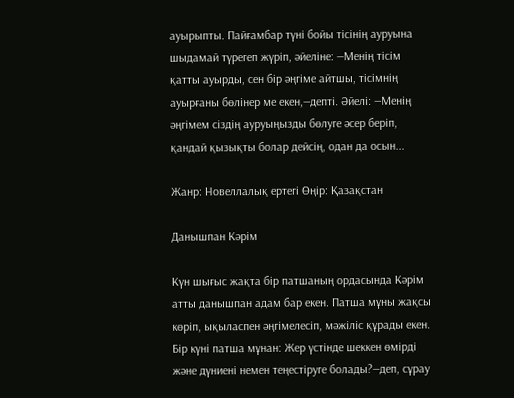ауырыпты. Пайғамбар түні бойы тісінің ауруына шыдамай түрегеп жүріп, әйеліне: —Менің тісім қатты ауырды, сен бір әңгіме айтшы, тісімнің ауырғаны бөлінер ме екен,—депті. Әйелі: —Менің әңгімем сіздің ауруыңызды бөлуге әсер беріп, қандай қызықты болар дейсің, одан да осын...

Жанр: Новеллалық ертегі Өңір: Қазақстан

Данышпан Кәрім

Күн шығыс жақта бір патшаның ордасында Кәрім атты данышпан адам бар екен. Патша мұны жақсы көріп, ықыласпен әңгімелесіп, мәжіліс құрады екен. Бір күні патша мұнан: Жер үстінде шеккен өмірді және дүниені немен теңестіруге болады?—деп, сұрау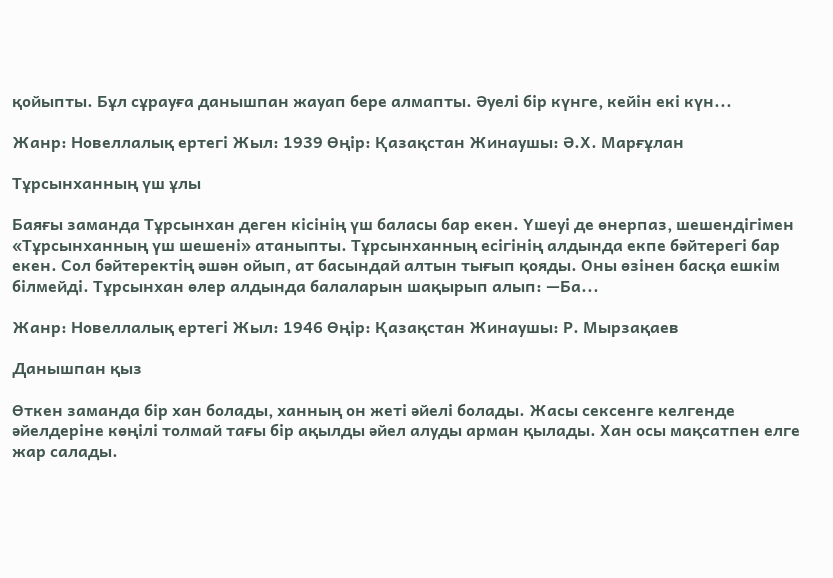қойыпты. Бұл сұрауға данышпан жауап бере алмапты. Әуелі бір күнге, кейін екі күн...

Жанр: Новеллалық ертегі Жыл: 1939 Өңір: Қазақстан Жинаушы: Ә.Х. Марғұлан

Тұрсынханның үш ұлы

Баяғы заманда Тұрсынхан деген кісінің үш баласы бар екен. Үшеуі де өнерпаз, шешендігімен «Тұрсынханның үш шешені» атаныпты. Тұрсынханның есігінің алдында екпе бәйтерегі бар екен. Сол бәйтеректің әшән ойып, ат басындай алтын тығып қояды. Оны өзінен басқа ешкім білмейді. Тұрсынхан өлер алдында балаларын шақырып алып: —Ба...

Жанр: Новеллалық ертегі Жыл: 1946 Өңір: Қазақстан Жинаушы: Р. Мырзақаев

Данышпан қыз

Өткен заманда бір хан болады, ханның он жеті әйелі болады. Жасы сексенге келгенде әйелдеріне көңілі толмай тағы бір ақылды әйел алуды арман қылады. Хан осы мақсатпен елге жар салады.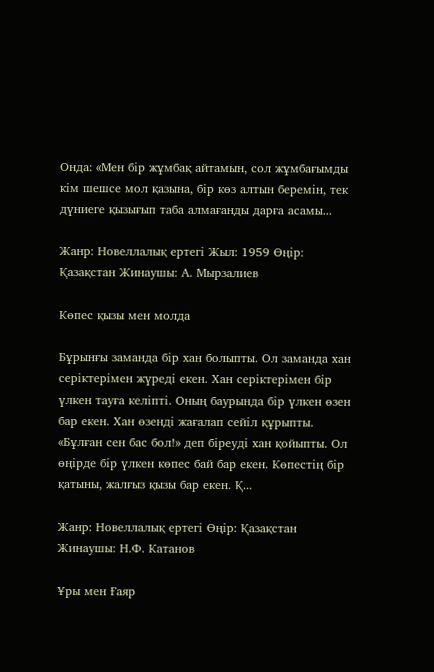Онда: «Мен бір жұмбақ айтамын, сол жұмбағымды кім шешсе мол қазына, бір көз алтын беремін, тек дүниеге қызығып таба алмағанды дарға асамы...

Жанр: Новеллалық ертегі Жыл: 1959 Өңір: Қазақстан Жинаушы: А. Мырзалиев

Көпес қызы мен молда

Бұрынғы заманда бір хан болыпты. Ол заманда хан серіктерімен жүреді екен. Хан серіктерімен бір үлкен тауға келіпті. Оның баурында бір үлкен өзен бар екен. Хан өзенді жағалап сейіл құрыпты. «Бұлған сен бас бол!» деп біреуді хан қойыпты. Ол өңірде бір үлкен көпес бай бар екен. Көпестің бір қатыны, жалғыз қызы бар екен. Қ...

Жанр: Новеллалық ертегі Өңір: Қазақстан Жинаушы: Н.Ф. Катанов

Ұры мен Ғаяр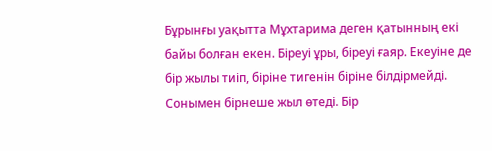Бұрынғы уақытта Мұхтарима деген қатынның екі байы болған екен. Біреуі ұры, біреуі ғаяр. Екеуіне де бір жылы тиіп, біріне тигенін біріне білдірмейді. Сонымен бірнеше жыл өтеді. Бір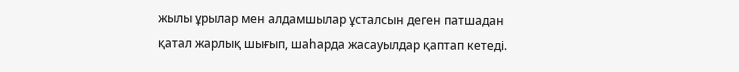жылы ұрылар мен алдамшылар ұсталсын деген патшадан қатал жарлық шығып, шаһарда жасауылдар қаптап кетеді.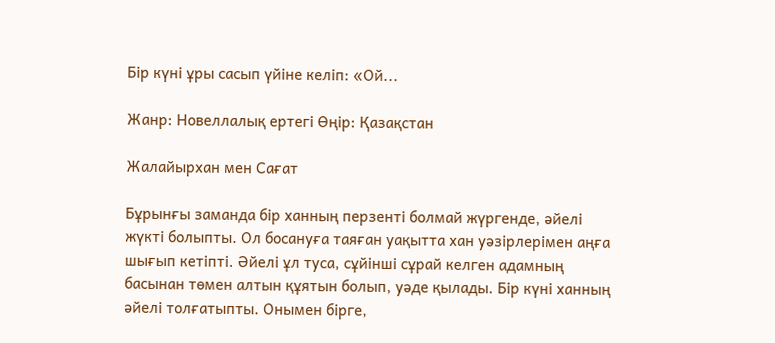Бір күні ұры сасып үйіне келіп: «Ой...

Жанр: Новеллалық ертегі Өңір: Қазақстан

Жалайырхан мен Сағат

Бұрынғы заманда бір ханның перзенті болмай жүргенде, әйелі жүкті болыпты. Ол босануға таяған уақытта хан уәзірлерімен аңға шығып кетіпті. Әйелі ұл туса, сұйінші сұрай келген адамның басынан төмен алтын құятын болып, уәде қылады. Бір күні ханның әйелі толғатыпты. Онымен бірге,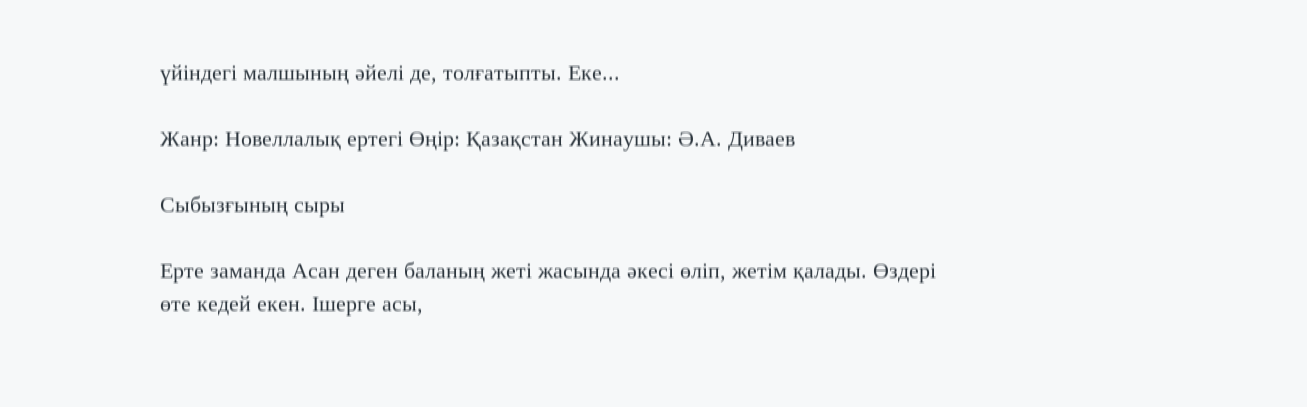үйіндегі малшының әйелі де, толғатыпты. Еке...

Жанр: Новеллалық ертегі Өңір: Қазақстан Жинаушы: Ә.А. Диваев

Сыбызғының сыры

Ерте заманда Асан деген баланың жеті жасында әкесі өліп, жетім қалады. Өздері өте кедей екен. Ішерге асы,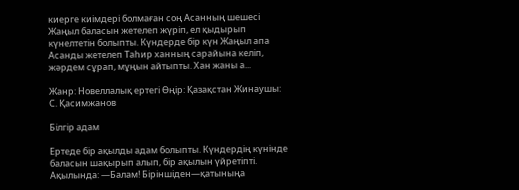киерге киімдері болмаған соң Асанның шешесі Жаңыл баласын жетелеп жүріп, ел қыдырып күнелтетін болыпты. Күндерде бір күн Жаңыл апа Асанды жетелеп Таһир ханның сарайына келіп, жәрдем сұрап, мұңын айтыпты. Хан жаны а...

Жанр: Новеллалық ертегі Өңір: Қазақстан Жинаушы: С. Қасимжанов

Білгір адам

Ертеде бір ақылды адам болыпты. Күндердің күнінде баласын шақырып алып, бір ақылын үйретіпті. Ақылында: —Балам! Біріншіден—қатыныңа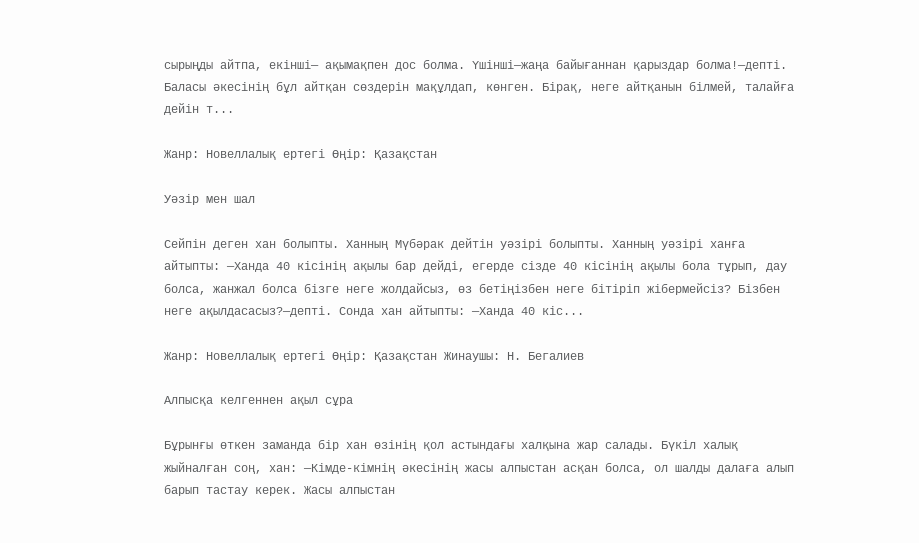сырыңды айтпа, екінші— ақымақпен дос болма. Үшінші—жаңа байығаннан қарыздар болма!—депті. Баласы әкесінің бұл айтқан сөздерін мақұлдап, көнген. Бірақ, неге айтқанын білмей, талайға дейін т...

Жанр: Новеллалық ертегі Өңір: Қазақстан

Уәзір мен шал

Сейпін деген хан болыпты. Ханның Мүбәрак дейтін уәзірі болыпты. Ханның уәзірі ханға айтыпты: —Ханда 40 кісінің ақылы бар дейді, егерде сізде 40 кісінің ақылы бола тұрып, дау болса, жанжал болса бізге неге жолдайсыз, өз бетіңізбен неге бітіріп жібермейсіз? Бізбен неге ақылдасасыз?—депті. Сонда хан айтыпты: —Ханда 40 кіс...

Жанр: Новеллалық ертегі Өңір: Қазақстан Жинаушы: Н. Бегалиев

Алпысқа келгеннен ақыл сұра

Бұрынғы өткен заманда бір хан өзінің қол астындағы халқына жар салады. Бүкіл халық жыйналған соң, хан: —Кімде-кімнің әкесінің жасы алпыстан асқан болса, ол шалды далаға алып барып тастау керек. Жасы алпыстан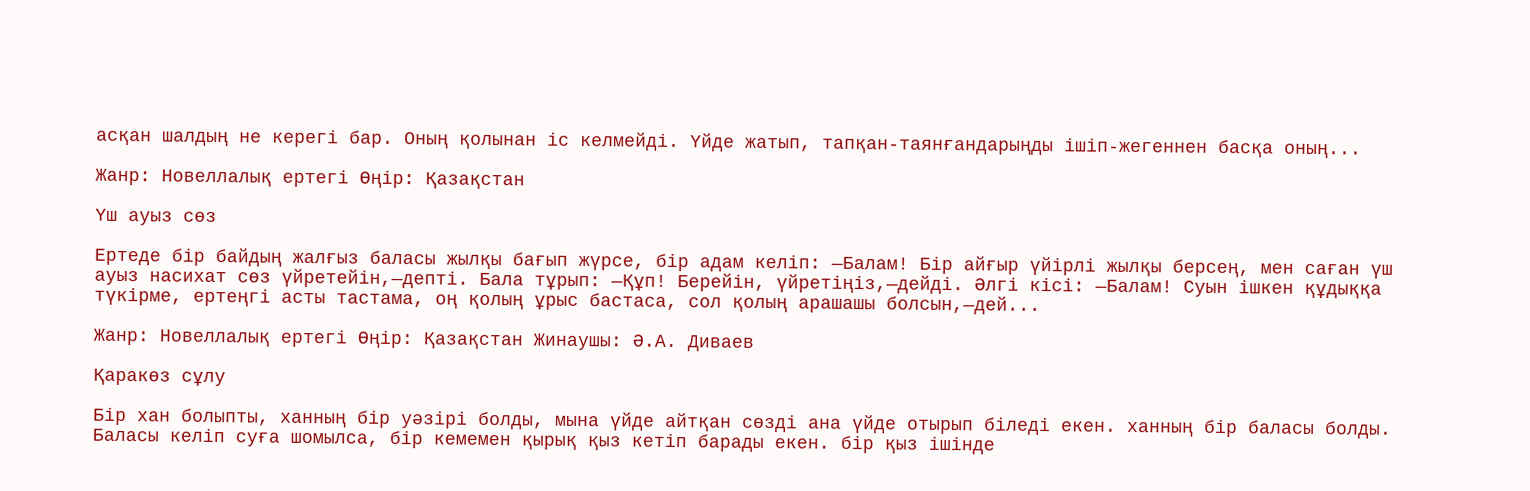асқан шалдың не керегі бар. Оның қолынан іс келмейді. Үйде жатып, тапқан-таянғандарыңды ішіп-жегеннен басқа оның...

Жанр: Новеллалық ертегі Өңір: Қазақстан

Үш ауыз сөз

Ертеде бір байдың жалғыз баласы жылқы бағып жүрсе, бір адам келіп: —Балам! Бір айғыр үйірлі жылқы берсең, мен саған үш ауыз насихат сөз үйретейін,—депті. Бала тұрып: —Құп! Берейін, үйретіңіз,—дейді. Әлгі кісі: —Балам! Суын ішкен құдыққа түкірме, ертеңгі асты тастама, оң қолың ұрыс бастаса, сол қолың арашашы болсын,—дей...

Жанр: Новеллалық ертегі Өңір: Қазақстан Жинаушы: Ә.А. Диваев

Қаракөз сұлу

Бір хан болыпты, ханның бір уәзірі болды, мына үйде айтқан сөзді ана үйде отырып біледі екен. ханның бір баласы болды. Баласы келіп суға шомылса, бір кемемен қырық қыз кетіп барады екен. бір қыз ішінде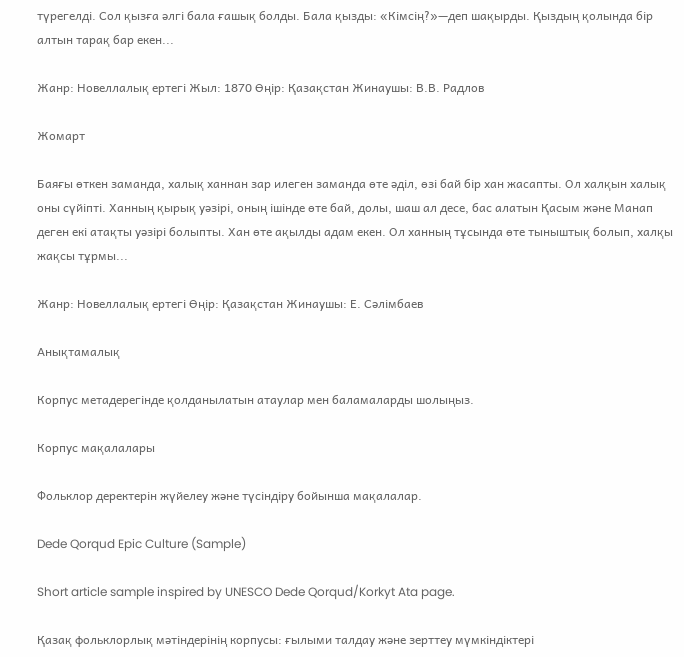түрегелді. Сол қызға әлгі бала ғашық болды. Бала қызды: «Кімсің?»—деп шақырды. Қыздың қолында бір алтын тарақ бар екен...

Жанр: Новеллалық ертегі Жыл: 1870 Өңір: Қазақстан Жинаушы: В.В. Радлов

Жомарт

Баяғы өткен заманда, халық ханнан зар илеген заманда өте әділ, өзі бай бір хан жасапты. Ол халқын халық оны сүйіпті. Ханның қырық уәзірі, оның ішінде өте бай, долы, шаш ал десе, бас алатын Қасым және Манап деген екі атақты уәзірі болыпты. Хан өте ақылды адам екен. Ол ханның тұсында өте тыныштық болып, халқы жақсы тұрмы...

Жанр: Новеллалық ертегі Өңір: Қазақстан Жинаушы: Е. Сәлімбаев

Анықтамалық

Корпус метадерегінде қолданылатын атаулар мен баламаларды шолыңыз.

Корпус мақалалары

Фольклор деректерін жүйелеу және түсіндіру бойынша мақалалар.

Dede Qorqud Epic Culture (Sample)

Short article sample inspired by UNESCO Dede Qorqud/Korkyt Ata page.

Қазақ фольклорлық мәтіндерінің корпусы: ғылыми талдау және зерттеу мүмкіндіктері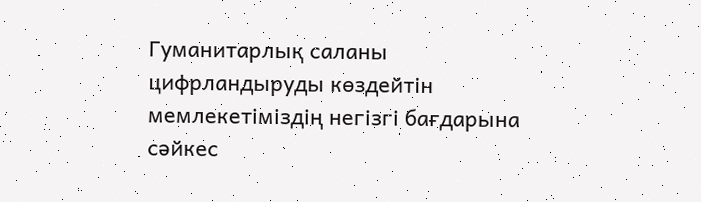Гуманитарлық саланы цифрландыруды көздейтін мемлекетіміздің негізгі бағдарына сәйкес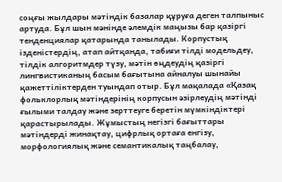соңғы жылдары мәтіндік базалар құруға деген талпыныс артуда. Бұл шын мәнінде әлемдік маңызы бар қазіргі тенденциялар қатарында танылады. Корпустық ізденістердің, атап айтқанда, табиғи тілді модельдеу, тілдік алгоритмдер түзу, мәтін өңдеудің қазіргі лингвистиканың басым бағытына айналуы шынайы қажеттіліктерден туындап отыр. Бұл мақалада «Қазақ фольклорлық мәтіндерінің корпусын әзірлеудің мәтінді ғылыми талдау және зерттеуге беретін мүмкіндіктері қарастырылады. Жұмыстың негізгі бағыттары мәтіндерді жинақтау, цифрлық ортаға енгізу, морфологиялық және семантикалық таңбалау,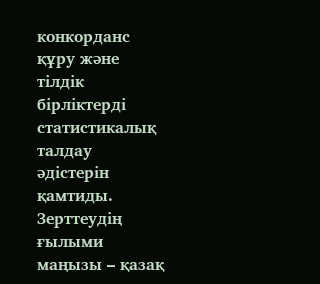конкорданс құру және тілдік бірліктерді статистикалық талдау әдістерін қамтиды. Зерттеудің ғылыми маңызы – қазақ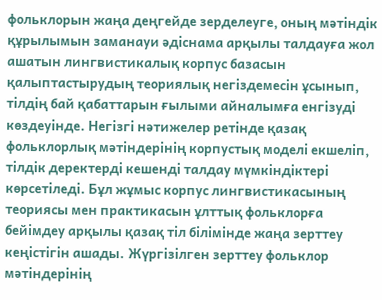фольклорын жаңа деңгейде зерделеуге, оның мәтіндік құрылымын заманауи әдіснама арқылы талдауға жол ашатын лингвистикалық корпус базасын қалыптастырудың теориялық негіздемесін ұсынып, тілдің бай қабаттарын ғылыми айналымға енгізуді көздеуінде. Негізгі нәтижелер ретінде қазақ фольклорлық мәтіндерінің корпустық моделі екшеліп, тілдік деректерді кешенді талдау мүмкіндіктері көрсетіледі. Бұл жұмыс корпус лингвистикасының теориясы мен практикасын ұлттық фольклорға бейімдеу арқылы қазақ тіл білімінде жаңа зерттеу кеңістігін ашады. Жүргізілген зерттеу фольклор мәтіндерінің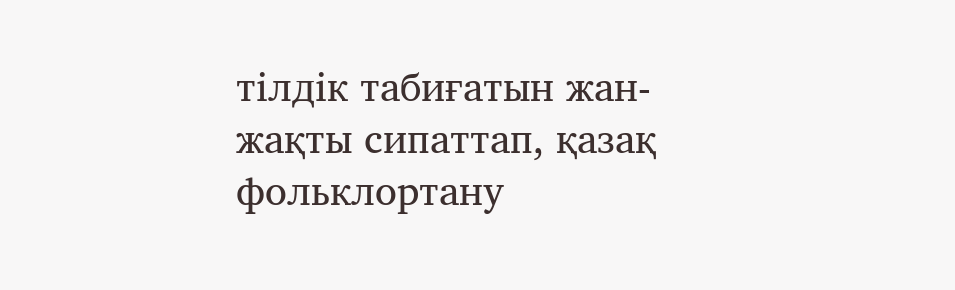тілдік табиғатын жан-жақты сипаттап, қазақ фольклортану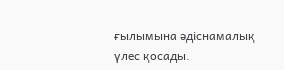ғылымына әдіснамалық үлес қосады.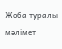Жоба туралы мәлімет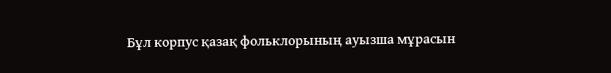Бұл корпус қазақ фольклорының ауызша мұрасын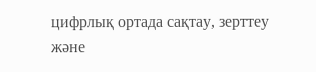цифрлық ортада сақтау, зерттеу және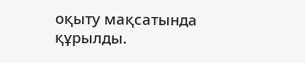оқыту мақсатында құрылды.